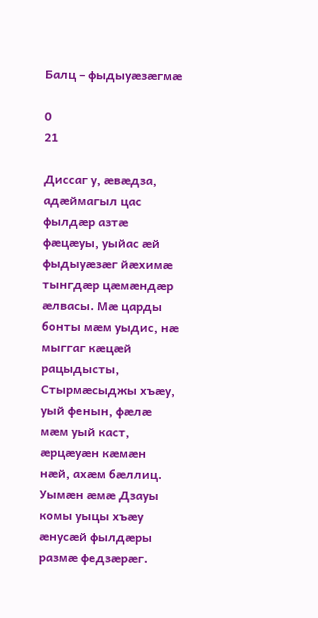Балц – фыдыуæзæгмæ

0
21

Диссаг у, æвæдза, адæймагыл цас фылдæр азтæ фæцæуы, уыйас æй фыдыуæзæг йæхимæ тынгдæр цæмæндæр æлвасы. Мæ царды бонты мæм уыдис, нæ мыггаг кæцæй рацыдысты, Стырмæсыджы хъæу, уый фенын, фæлæ мæм уый каст, æрцæуæн кæмæн нæй, ахæм бæллиц. Уымæн æмæ Дзауы комы уыцы хъæу æнусæй фылдæры размæ федзæрæг.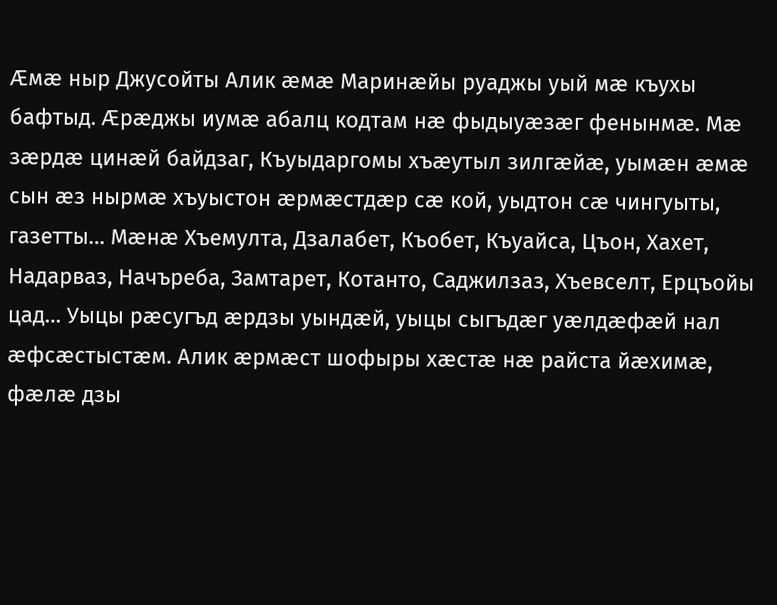Æмæ ныр Джусойты Алик æмæ Маринæйы руаджы уый мæ къухы бафтыд. Æрæджы иумæ абалц кодтам нæ фыдыуæзæг фенынмæ. Мæ зæрдæ цинæй байдзаг, Къуыдаргомы хъæутыл зилгæйæ, уымæн æмæ сын æз нырмæ хъуыстон æрмæстдæр сæ кой, уыдтон сæ чингуыты, газетты… Мæнæ Хъемулта, Дзалабет, Къобет, Къуайса, Цъон, Хахет, Надарваз, Начъреба, Замтарет, Котанто, Саджилзаз, Хъевселт, Ерцъойы цад… Уыцы рæсугъд æрдзы уындæй, уыцы сыгъдæг уæлдæфæй нал æфсæстыстæм. Алик æрмæст шофыры хæстæ нæ райста йæхимæ, фæлæ дзы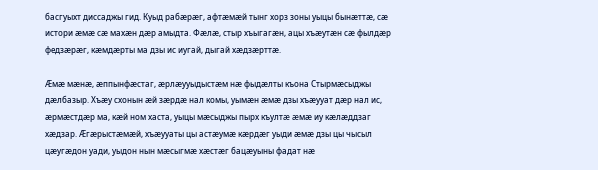басгуыхт диссаджы гид. Куыд рабæрæг, афтæмæй тынг хорз зоны уыцы бынæттæ, сæ истори æмæ сæ махæн дæр амыдта. Фæлæ, стыр хъыгагæн, ацы хъæутæн сæ фылдæр федзæрæг, кæмдæрты ма дзы ис иугай, дыгай хæдзæрттæ.

Æмæ мæнæ, æппынфæстаг, æрлæууыдыстæм нæ фыдæлты къона Стырмæсыджы дæлбазыр. Хъæу схонын æй зæрдæ нал комы, уымæн æмæ дзы хъæууат дæр нал ис, æрмæстдæр ма, кæй ном хаста, уыцы мæсыджы пырх къултæ æмæ иу кæлæддзаг хæдзар. Æгæрыстæмæй, хъæууаты цы астæумæ кæрдæг уыди æмæ дзы цы чысыл цæугæдон уади, уыдон нын мæсыгмæ хæстæг бацæуыны фадат нæ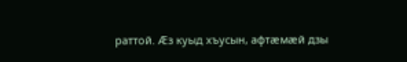раттой. Æз куыд хъусын, афтæмæй дзы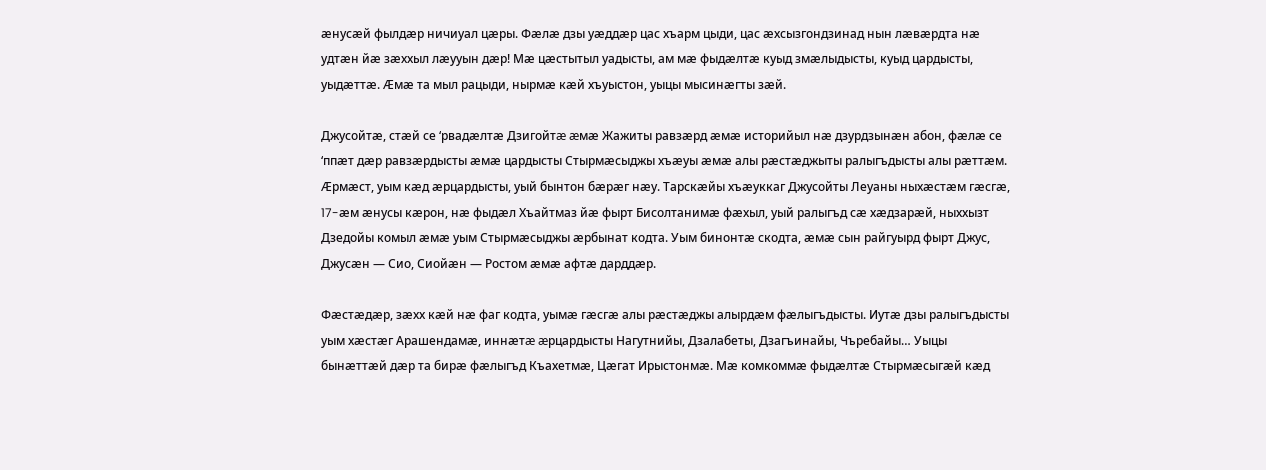æнусæй фылдæр ничиуал цæры. Фæлæ дзы уæддæр цас хъарм цыди, цас æхсызгондзинад нын лæвæрдта нæ удтæн йæ зæххыл лæууын дæр! Мæ цæстытыл уадысты, ам мæ фыдæлтæ куыд змæлыдысты, куыд цардысты, уыдæттæ. Æмæ та мыл рацыди, нырмæ кæй хъуыстон, уыцы мысинæгты зæй.

Джусойтæ, стæй се ‘рвадæлтæ Дзигойтæ æмæ Жажиты равзæрд æмæ историйыл нæ дзурдзынæн абон, фæлæ се ‘ппæт дæр равзæрдысты æмæ цардысты Стырмæсыджы хъæуы æмæ алы рæстæджыты ралыгъдысты алы рæттæм. Æрмæст, уым кæд æрцардысты, уый бынтон бæрæг нæу. Тарскæйы хъæуккаг Джусойты Леуаны ныхæстæм гæсгæ, 17-æм æнусы кæрон, нæ фыдæл Хъайтмаз йæ фырт Бисолтанимæ фæхыл, уый ралыгъд сæ хæдзарæй, ныххызт Дзедойы комыл æмæ уым Стырмæсыджы æрбынат кодта. Уым бинонтæ скодта, æмæ сын райгуырд фырт Джус, Джусæн — Сио, Сиойæн — Ростом æмæ афтæ дарддæр.

Фæстæдæр, зæхх кæй нæ фаг кодта, уымæ гæсгæ алы рæстæджы алырдæм фæлыгъдысты. Иутæ дзы ралыгъдысты уым хæстæг Арашендамæ, иннæтæ æрцардысты Нагутнийы, Дзалабеты, Дзагъинайы, Чъребайы… Уыцы бынæттæй дæр та бирæ фæлыгъд Къахетмæ, Цæгат Ирыстонмæ. Мæ комкоммæ фыдæлтæ Стырмæсыгæй кæд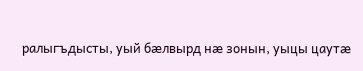ралыгъдысты, уый бæлвырд нæ зонын, уыцы цаутæ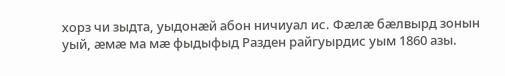хорз чи зыдта, уыдонæй абон ничиуал ис. Фæлæ бæлвырд зонын уый, æмæ ма мæ фыдыфыд Разден райгуырдис уым 1860 азы.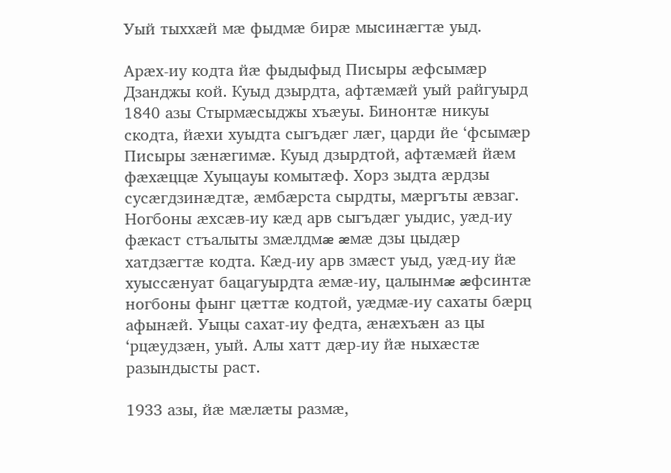Уый тыххæй мæ фыдмæ бирæ мысинæгтæ уыд.

Арæх-иу кодта йæ фыдыфыд Писыры æфсымæр Дзанджы кой. Куыд дзырдта, афтæмæй уый райгуырд 1840 азы Стырмæсыджы хъæуы. Бинонтæ никуы скодта, йæхи хуыдта сыгъдæг лæг, царди йе ‘фсымæр Писыры зæнæгимæ. Куыд дзырдтой, афтæмæй йæм фæхæццæ Хуыцауы комытæф. Хорз зыдта æрдзы сусæгдзинæдтæ, æмбæрста сырдты, мæргъты æвзаг. Ногбоны æхсæв-иу кæд арв сыгъдæг уыдис, уæд-иу фæкаст стъалыты змæлдмæ æмæ дзы цыдæр хатдзæгтæ кодта. Кæд-иу арв змæст уыд, уæд-иу йæ хуыссæнуат бацагуырдта æмæ-иу, цалынмæ æфсинтæ ногбоны фынг цæттæ кодтой, уæдмæ-иу сахаты бæрц афынæй. Уыцы сахат-иу федта, æнæхъæн аз цы ‘рцæудзæн, уый. Алы хатт дæр-иу йæ ныхæстæ разындысты раст.

1933 азы, йæ мæлæты размæ,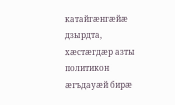катайгæнгæйæ дзырдта, хæстæгдæр азты политикон æгъдауæй бирæ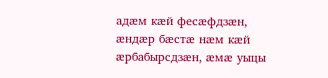адæм кæй фесæфдзæн, æндæр бæстæ нæм кæй æрбабырсдзæн, æмæ уыцы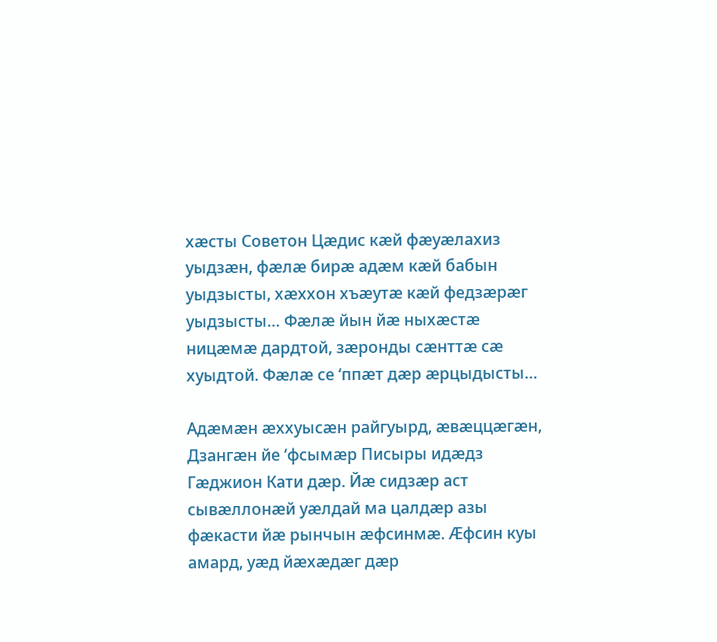хæсты Советон Цæдис кæй фæуæлахиз уыдзæн, фæлæ бирæ адæм кæй бабын уыдзысты, хæххон хъæутæ кæй федзæрæг уыдзысты… Фæлæ йын йæ ныхæстæ ницæмæ дардтой, зæронды сæнттæ сæ хуыдтой. Фæлæ се ‘ппæт дæр æрцыдысты…

Адæмæн æххуысæн райгуырд, æвæццæгæн, Дзангæн йе ‘фсымæр Писыры идæдз Гæджион Кати дæр. Йæ сидзæр аст сывæллонæй уæлдай ма цалдæр азы фæкасти йæ рынчын æфсинмæ. Æфсин куы амард, уæд йæхæдæг дæр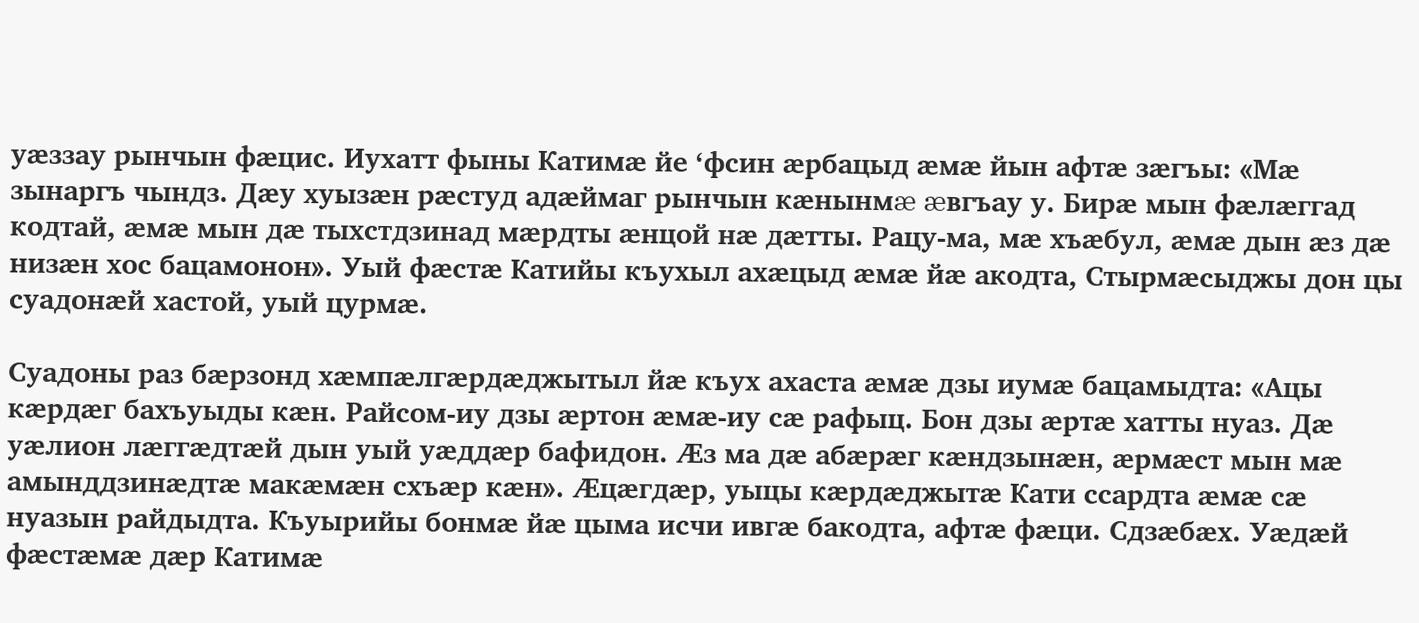уæззау рынчын фæцис. Иухатт фыны Катимæ йе ‘фсин æрбацыд æмæ йын афтæ зæгъы: «Мæ зынаргъ чындз. Дæу хуызæн рæстуд адæймаг рынчын кæнынмæ æвгъау у. Бирæ мын фæлæггад кодтай, æмæ мын дæ тыхстдзинад мæрдты æнцой нæ дæтты. Рацу-ма, мæ хъæбул, æмæ дын æз дæ низæн хос бацамонон». Уый фæстæ Катийы къухыл ахæцыд æмæ йæ акодта, Стырмæсыджы дон цы суадонæй хастой, уый цурмæ.

Суадоны раз бæрзонд хæмпæлгæрдæджытыл йæ къух ахаста æмæ дзы иумæ бацамыдта: «Ацы кæрдæг бахъуыды кæн. Райсом-иу дзы æртон æмæ-иу сæ рафыц. Бон дзы æртæ хатты нуаз. Дæ уæлион лæггæдтæй дын уый уæддæр бафидон. Æз ма дæ абæрæг кæндзынæн, æрмæст мын мæ амынддзинæдтæ макæмæн схъæр кæн». Æцæгдæр, уыцы кæрдæджытæ Кати ссардта æмæ сæ нуазын райдыдта. Къуырийы бонмæ йæ цыма исчи ивгæ бакодта, афтæ фæци. Сдзæбæх. Уæдæй фæстæмæ дæр Катимæ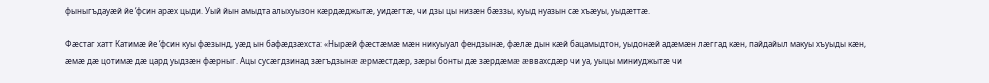фыныгъдауæй йе ‘фсин арæх цыди. Уый йын амыдта алыхуызон кæрдæджытæ, уидæгтæ, чи дзы цы низæн бæззы, куыд нуазын сæ хъæуы, уыдæттæ.

Фæстаг хатт Катимæ йе ‘фсин куы фæзынд, уæд ын бафæдзæхста: «Нырæй фæстæмæ мæн никуыуал фендзынæ, фæлæ дын кæй бацамыдтон, уыдонæй адæмæн лæггад кæн, пайдайыл макуы хъуыды кæн, æмæ дæ цотимæ дæ цард уыдзæн фæрныг. Ацы сусæгдзинад зæгъдзынæ æрмæстдæр, зæры бонты дæ зæрдæмæ æввахсдæр чи уа, уыцы миниуджытæ чи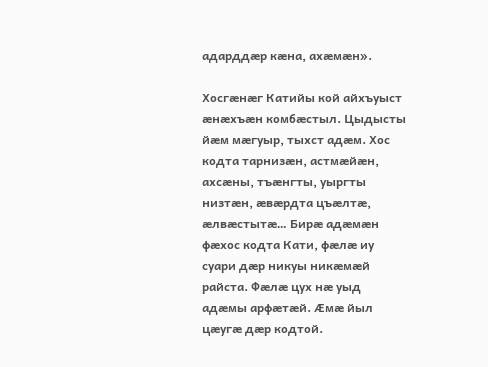адарддæр кæна, ахæмæн».

Хосгæнæг Катийы кой айхъуыст æнæхъæн комбæстыл. Цыдысты йæм мæгуыр, тыхст адæм. Хос кодта тарнизæн, астмæйæн, ахсæны, тъæнгты, уыргты низтæн, æвæрдта цъæлтæ, æлвæстытæ… Бирæ адæмæн фæхос кодта Кати, фæлæ иу суари дæр никуы никæмæй райста. Фæлæ цух нæ уыд адæмы арфæтæй. Æмæ йыл цæугæ дæр кодтой.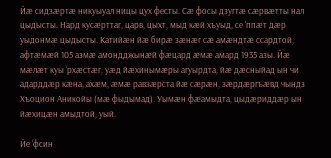Йæ сидзæртæ никуыуал ницы цух фесты. Сæ фосы дзугтæ сæрвæтты нал цыдысты. Нард кусæрттаг, царв, цыхт, мыд кæй хъуыд, се ‘ппæт дæр уыдонмæ цыдысты. Катийæн йæ бирæ зæнæг сæ амæндтæ ссардтой, афтæмæй 105 азмæ амондджынæй фæцард æмæ амард 1935 азы. Йæ мæлæт куы ‘рхæстæг, уæд йæхинымæры агуырдта, йæ дæсныйад ын чи адарддæр кæна, ахæм, æмæ равзæрста йæ сæрæн, зæрдæргъæвд чындз Хъоцион Аникойы (мæ фыдымад). Уымæн фæамыдта, цыдæриддæр ын йæхицæн амыдтой, уый.

Йе ‘фсин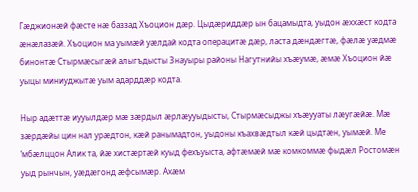Гæджионæй фæсте нæ баззад Хъоцион дæр. Цыдæриддæр ын бацамыдта, уыдон æххæст кодта æнæлазæй. Хъоцион ма уымæй уæлдай кодта операцитæ дæр, ласта дæндæгтæ, фæлæ уæдмæ бинонтæ Стырмæсыгæй алыгъдысты Знауыры районы Нагутнийы хъæумæ, æмæ Хъоцион йæ уыцы миниуджытæ уым адарддæр кодта.

Ныр адæттæ иууылдæр мæ зæрдыл æрлæууыдысты, Стырмæсыджы хъæууаты лæугæйæ. Мæ зæрдæйы цин нал урæдтон, кæй ранымадтон, уыдоны къахвæдтыл кæй цыдтæн, уымæй. Ме ‘мбæлццон Алик та, йæ хистæртæй куыд фехъуыста, афтæмæй мæ комкоммæ фыдæл Ростомæн уыд рынчын, уæдæгонд æфсымæр. Ахæм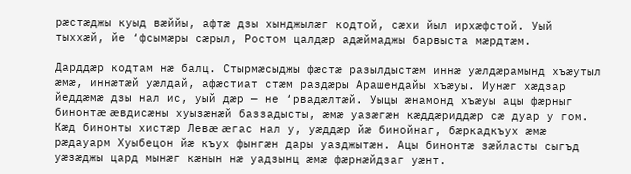рæстæджы куыд вæййы, афтæ дзы хынджылæг кодтой, сæхи йыл ирхæфстой. Уый тыххæй, йе ‘фсымæры сæрыл, Ростом цалдæр адæймаджы барвыста мæрдтæм.

Дарддæр кодтам нæ балц. Стырмæсыджы фæстæ разылдыстæм иннæ уæлдæрамынд хъæутыл æмæ, иннæтæй уæлдай, афæстиат стæм раздæры Арашендайы хъæуы. Иунæг хæдзар йеддæмæ дзы нал ис, уый дæр — не ‘рвадæлтæй. Уыцы æнамонд хъæуы ацы фæрныг бинонтæ æвдисæны хуызæнæй баззадысты, æмæ уазæгæн кæддæриддæр сæ дуар у гом. Кæд бинонты хистæр Левæ æгас нал у, уæддæр йæ бинойнаг, бæркадкъух æмæ рæдауарм Хуыбецон йæ къух фынгæн дары уазджытæн. Ацы бинонтæ зæйласты сыгъд уæзæджы цард мынæг кæнын нæ уадзынц æмæ фæрнæйдзаг уæнт.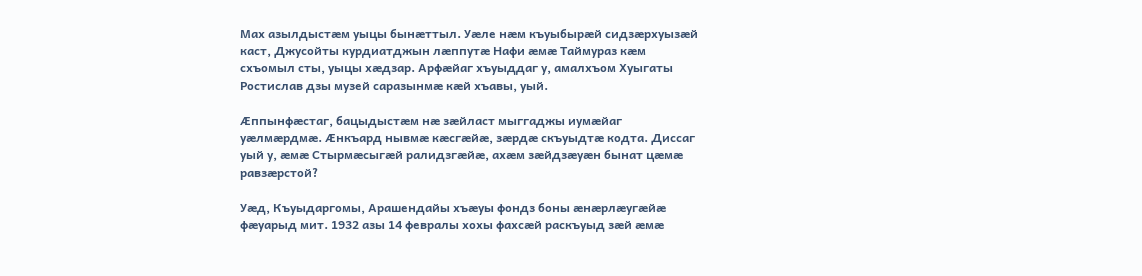Мах азылдыстæм уыцы бынæттыл. Уæле нæм къуыбырæй сидзæрхуызæй каст, Джусойты курдиатджын лæппутæ Нафи æмæ Таймураз кæм схъомыл сты, уыцы хæдзар. Арфæйаг хъуыддаг у, амалхъом Хуыгаты Ростислав дзы музей саразынмæ кæй хъавы, уый.

Æппынфæстаг, бацыдыстæм нæ зæйласт мыггаджы иумæйаг уæлмæрдмæ. Æнкъард нывмæ кæсгæйæ, зæрдæ скъуыдтæ кодта. Диссаг уый у, æмæ Стырмæсыгæй ралидзгæйæ, ахæм зæйдзæуæн бынат цæмæ равзæрстой?

Уæд, Къуыдаргомы, Арашендайы хъæуы фондз боны æнæрлæугæйæ фæуарыд мит. 1932 азы 14 февралы хохы фахсæй раскъуыд зæй æмæ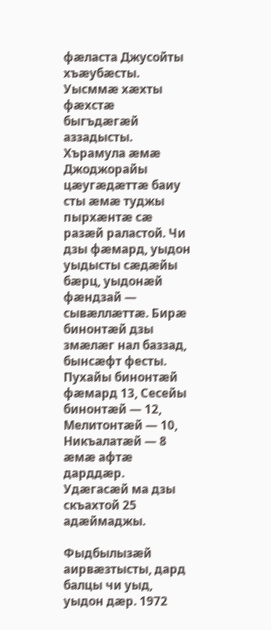фæласта Джусойты хъæубæсты. Уысммæ хæхты фæхстæ быгъдæгæй аззадысты. Хърамула æмæ Джоджорайы цæугæдæттæ баиу сты æмæ туджы пырхæнтæ сæ разæй раластой. Чи дзы фæмард, уыдон уыдысты сæдæйы бæрц, уыдонæй фæндзай — сывæллæттæ. Бирæ бинонтæй дзы змæлæг нал баззад, бынсæфт фесты. Пухайы бинонтæй фæмард 13, Сесейы бинонтæй — 12, Мелитонтæй — 10, Никъалатæй — 8 æмæ афтæ дарддæр. Удæгасæй ма дзы скъахтой 25 адæймаджы.

Фыдбылызæй аирвæзтысты, дард балцы чи уыд, уыдон дæр. 1972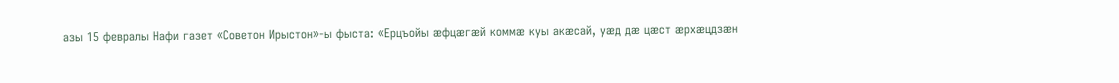азы 15 февралы Нафи газет «Советон Ирыстон»-ы фыста: «Ерцъойы æфцæгæй коммæ куы акæсай, уæд дæ цæст æрхæцдзæн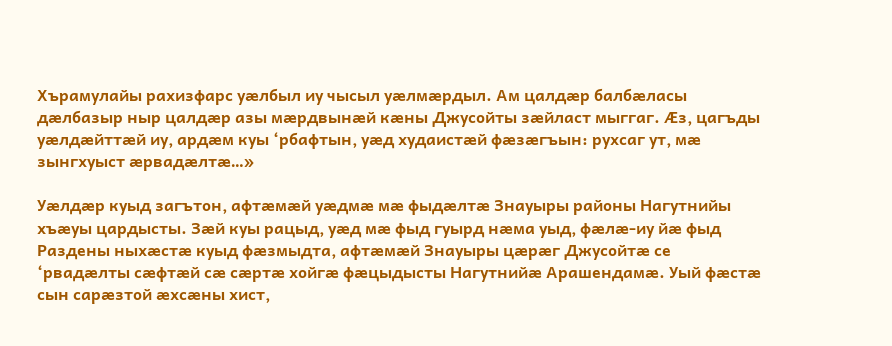Хърамулайы рахизфарс уæлбыл иу чысыл уæлмæрдыл. Ам цалдæр балбæласы дæлбазыр ныр цалдæр азы мæрдвынæй кæны Джусойты зæйласт мыггаг. Æз, цагъды уæлдæйттæй иу, ардæм куы ‘рбафтын, уæд худаистæй фæзæгъын: рухсаг ут, мæ зынгхуыст æрвадæлтæ…»

Уæлдæр куыд загътон, афтæмæй уæдмæ мæ фыдæлтæ Знауыры районы Нагутнийы хъæуы цардысты. Зæй куы рацыд, уæд мæ фыд гуырд нæма уыд, фæлæ-иу йæ фыд Раздены ныхæстæ куыд фæзмыдта, афтæмæй Знауыры цæрæг Джусойтæ се ‘рвадæлты сæфтæй сæ сæртæ хойгæ фæцыдысты Нагутнийæ Арашендамæ. Уый фæстæ сын сарæзтой æхсæны хист,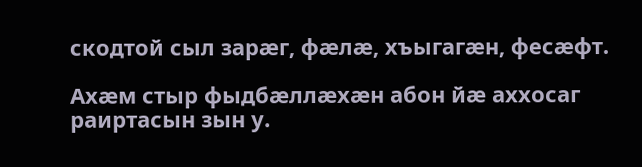скодтой сыл зарæг, фæлæ, хъыгагæн, фесæфт.

Ахæм стыр фыдбæллæхæн абон йæ аххосаг раиртасын зын у.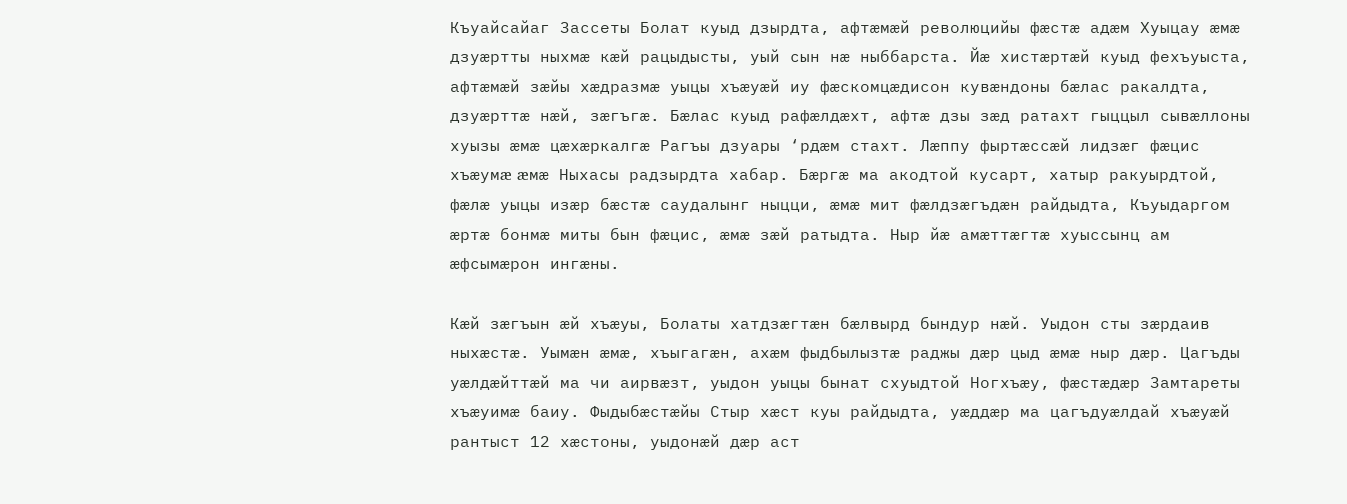Къуайсайаг Зассеты Болат куыд дзырдта, афтæмæй революцийы фæстæ адæм Хуыцау æмæ дзуæртты ныхмæ кæй рацыдысты, уый сын нæ ныббарста. Йæ хистæртæй куыд фехъуыста, афтæмæй зæйы хæдразмæ уыцы хъæуæй иу фæскомцæдисон кувæндоны бæлас ракалдта, дзуæрттæ нæй, зæгъгæ. Бæлас куыд рафæлдæхт, афтæ дзы зæд ратахт гыццыл сывæллоны хуызы æмæ цæхæркалгæ Рагъы дзуары ‘рдæм стахт. Лæппу фыртæссæй лидзæг фæцис хъæумæ æмæ Ныхасы радзырдта хабар. Бæргæ ма акодтой кусарт, хатыр ракуырдтой, фæлæ уыцы изæр бæстæ саудалынг ныцци, æмæ мит фæлдзæгъдæн райдыдта, Къуыдаргом æртæ бонмæ миты бын фæцис, æмæ зæй ратыдта. Ныр йæ амæттæгтæ хуыссынц ам æфсымæрон ингæны.

Кæй зæгъын æй хъæуы, Болаты хатдзæгтæн бæлвырд бындур нæй. Уыдон сты зæрдаив ныхæстæ. Уымæн æмæ, хъыгагæн, ахæм фыдбылызтæ раджы дæр цыд æмæ ныр дæр. Цагъды уæлдæйттæй ма чи аирвæзт, уыдон уыцы бынат схуыдтой Ногхъæу, фæстæдæр Замтареты хъæуимæ баиу. Фыдыбæстæйы Стыр хæст куы райдыдта, уæддæр ма цагъдуæлдай хъæуæй рантыст 12 хæстоны, уыдонæй дæр аст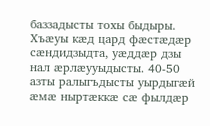баззадысты тохы быдыры. Хъæуы кæд цард фæстæдæр сæндидзыдта, уæддæр дзы нал æрлæууыдысты. 40-50 азты ралыгъдысты уырдыгæй æмæ ныртæккæ сæ фылдæр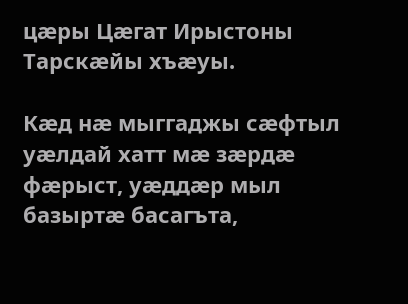цæры Цæгат Ирыстоны Тарскæйы хъæуы.

Кæд нæ мыггаджы сæфтыл уæлдай хатт мæ зæрдæ фæрыст, уæддæр мыл базыртæ басагъта,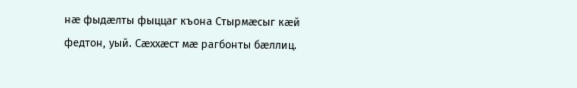нæ фыдæлты фыццаг къона Стырмæсыг кæй федтон, уый. Сæххæст мæ рагбонты бæллиц.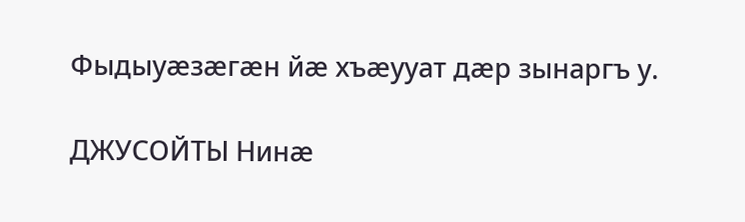Фыдыуæзæгæн йæ хъæууат дæр зынаргъ у.

ДЖУСОЙТЫ Нинæ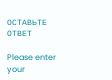ОСТАВЬТЕ ОТВЕТ

Please enter your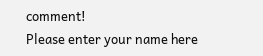comment!
Please enter your name here